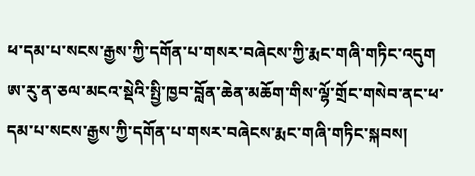ཕ་དམ་པ་སངས་རྒྱས་ཀྱི་དགོན་པ་གསར་བཞེངས་ཀྱི་རྨང་གཞི་གཏིང་འདུག
ཨ་རུ་ན་ཅལ་མངའ་སྡེའི་སྤྱི་ཁྱབ་བློན་ཆེན་མཆོག་གིས་ལྷོ་གྲོང་གསེབ་ནང་ཕ་དམ་པ་སངས་རྒྱས་ཀྱི་དགོན་པ་གསར་བཞེངས་རྨང་གཞི་གཏིང་སྐབས།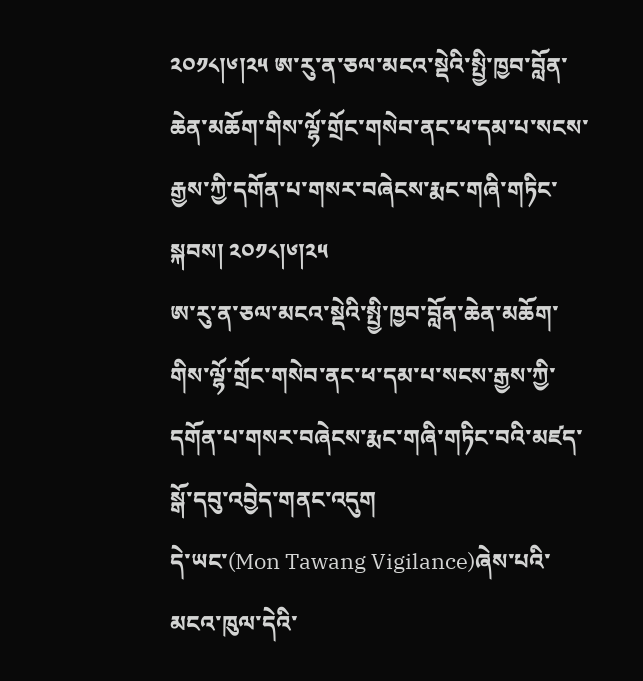༢༠༡༨།༦།༢༥ ཨ་རུ་ན་ཅལ་མངའ་སྡེའི་སྤྱི་ཁྱབ་བློན་ཆེན་མཆོག་གིས་ལྷོ་གྲོང་གསེབ་ནང་ཕ་དམ་པ་སངས་རྒྱས་ཀྱི་དགོན་པ་གསར་བཞེངས་རྨང་གཞི་གཏིང་སྐབས། ༢༠༡༨།༦།༢༥
ཨ་རུ་ན་ཅལ་མངའ་སྡེའི་སྤྱི་ཁྱབ་བློན་ཆེན་མཆོག་གིས་ལྷོ་གྲོང་གསེབ་ནང་ཕ་དམ་པ་སངས་རྒྱས་ཀྱི་དགོན་པ་གསར་བཞེངས་རྨང་གཞི་གཏིང་བའི་མཛད་སྒོ་དབུ་འབྱེད་གནང་འདུག
དེ་ཡང་(Mon Tawang Vigilance)ཞེས་པའི་མངའ་ཁུལ་དེའི་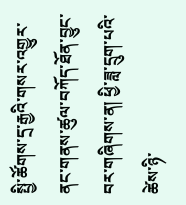སྤྱི་ཚོགས་དྲ་རྒྱའི་གསར་འགྱུར་ནང་གནས་ཚུལ་བཀོད་ཐོན་བྱུང་བར་གཞིགས་ན། ཕྱི་ཟླ་དྲུག་པའི་ཚེས་ཉི་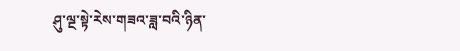ཤུ་ལྔ་སྟེ་རེས་གཟའ་ཟླ་བའི་ཉིན་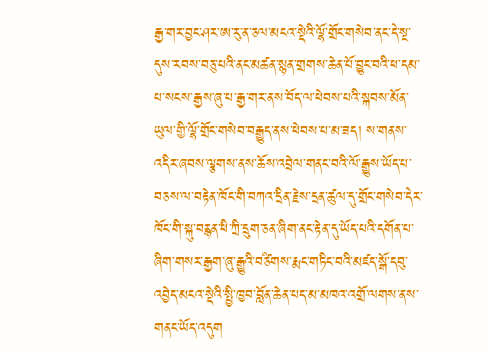རྒྱ་གར་བྱང་ཤར་ཨ་རུ་ན་ཅལ་མངའ་སྡེའི་ལྷོ་གྲོང་གསེབ་ནང་དེ་སྔ་དུས་རབས་བཅུ་པའི་ནང་མཚན་སྙན་གྲགས་ཆེན་པོ་བྱུང་བའི་ཕ་དམ་པ་སངས་རྒྱས་ཞུ་པ་རྒྱ་གར་ནས་བོད་ལ་ཕེབས་པའི་སྐབས་མོན་ཡུལ་གྱི་ལྷོ་གྲོང་གསེབ་བརྒྱུད་ནས་ཕེབས་པ་མ་ཟད། ས་གནས་འདིར་ཞབས་ལྕགས་ནས་ཆོས་འབྲེལ་གནང་བའི་ལོ་རྒྱུས་ཡོད་པ་བཅས་ལ་བརྟེན་ཁོང་གི་བཀའ་དྲིན་རྗེས་དྲན་ཚུལ་དུ་གྲོང་གསེབ་དེར་ཁོང་གི་སྐུ་བརྙན་ཕི་ཀྲི་དྲུག་ཅན་ཞིག་ནང་རྟེན་དུ་ཡོད་པའི་དགོན་པ་ཞིག་གསར་རྒྱག་ཞུ་རྒྱུའི་བཙིགས་རྨང་གཏིང་བའི་མཛད་སྒོ་དབུ་འབྱེད་མངའ་སྡེའི་སྤྱི་ཁྱབ་བློན་ཆེན་པད་མ་མཁའ་འགྲོ་ལགས་ནས་གནང་ཡོད་འདུག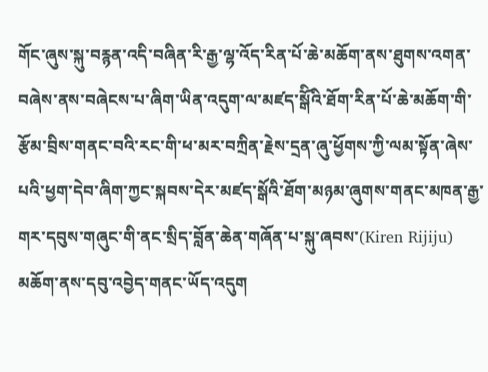གོང་ཞུས་སྐུ་བརྙན་འདི་བཞིན་རི་རྒྱ་ལྷ་འོད་རིན་པོ་ཆེ་མཆོག་ནས་ཐུགས་འགན་བཞེས་ནས་བཞེངས་པ་ཞིག་ཡིན་འདུག་ལ་མཛད་སྒོིའི་ཐོག་རིན་པོ་ཆེ་མཆོག་གི་རྩོམ་བྲིས་གནང་བའི་རང་གི་ཕ་མར་བཀྲིན་རྗེས་དྲན་ཞུ་ཕྱོགས་ཀྱི་ལམ་སྟོན་ཞེས་པའི་ཕྱག་དེབ་ཞིག་ཀྱང་སྐབས་དེར་མཛད་སྒོའི་ཐོག་མཉམ་ཞུགས་གནང་མཁན་རྒྱ་གར་དབུས་གཞུང་གི་ནང་སྲིད་བློན་ཆེན་གཞོན་པ་སྐུ་ཞབས་(Kiren Rijiju) མཆོག་ནས་དབུ་འབྱེད་གནང་ཡོད་འདུག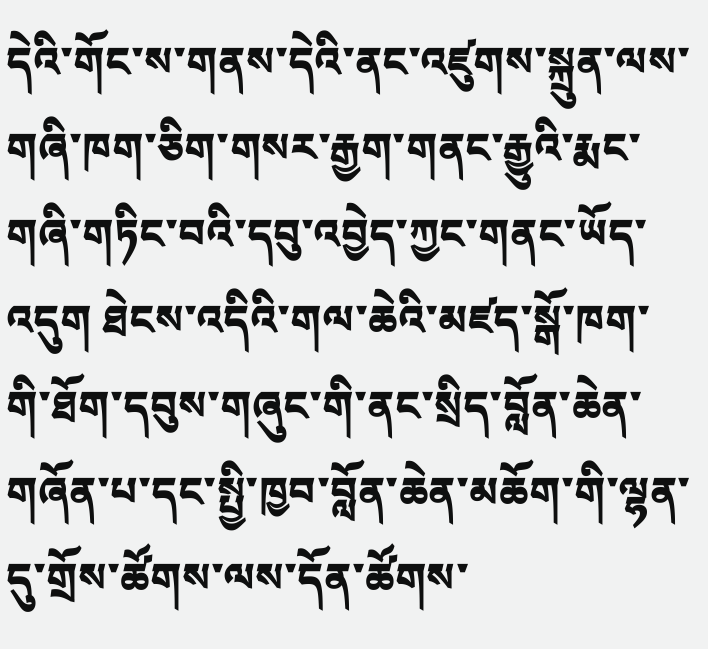དེའི་གོང་ས་གནས་དེའི་ནང་འཛུགས་སྐྲུན་ལས་གཞི་ཁག་ཅིག་གསར་རྒྱག་གནང་རྒྱུའི་རྨང་གཞི་གཏིང་བའི་དབུ་འབྱེད་ཀྱང་གནང་ཡོད་འདུག ཐེངས་འདིའི་གལ་ཆེའི་མཛད་སྒོ་ཁག་གི་ཐོག་དབུས་གཞུང་གི་ནང་སྲིད་བློན་ཆེན་གཞོན་པ་དང་སྤྱི་ཁྱབ་བློན་ཆེན་མཆོག་གི་ལྷན་དུ་གྲོས་ཚོགས་ལས་དོན་ཚོགས་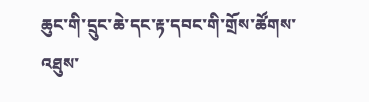ཆུང་གི་དྲུང་ཆེ་དང་རྟ་དབང་གི་གྲོས་ཚོགས་འཐུས་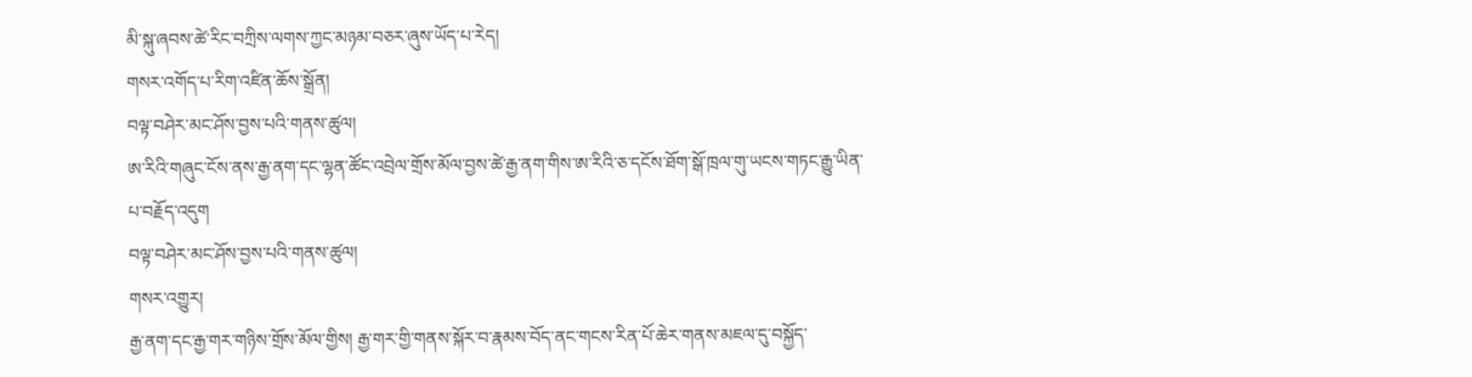མི་སྐུ་ཞབས་ཚེ་རིང་བཀྲིས་ལགས་ཀྱང་མཉམ་བཅར་ཞུས་ཡོད་པ་རེད།
གསར་འགོད་པ་རིག་འཛིན་ཆོས་སྒྲོན།
བལྟ་བཤེར་མང་ཤོས་བྱས་པའི་གནས་ཚུལ།
ཨ་རིའི་གཞུང་ངོས་ནས་རྒྱ་ནག་དང་ལྷན་ཚོང་འབྲེལ་གྲོས་མོལ་བྱས་ཚེ་རྒྱ་ནག་གིས་ཨ་རིའི་ཅ་དངོས་ཐོག་སྒོ་ཁྲལ་གུ་ཡངས་གཏང་རྒྱུ་ཡིན་པ་བརྗོད་འདུག
བལྟ་བཤེར་མང་ཤོས་བྱས་པའི་གནས་ཚུལ།
གསར་འགྱུར།
རྒྱ་ནག་དང་རྒྱ་གར་གཉིས་གྲོས་མོལ་གྱིས། རྒྱ་གར་གྱི་གནས་སྐོར་བ་རྣམས་བོད་ནང་གངས་རིན་པོ་ཆེར་གནས་མཇལ་དུ་བསྐྱོད་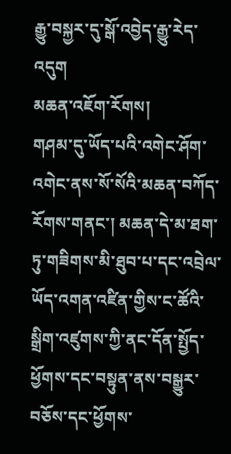རྒྱུ་བསྐྱར་དུ་སྒོ་འབྱེད་རྒྱུ་རེད་འདུག
མཆན་འཇོག་རོགས།
གཤམ་དུ་ཡོད་པའི་འགེང་ཤོག་འགེང་ནས་སོ་སོའི་མཆན་བཀོད་རོགས་གནང་། མཆན་དེ་མ་ཐག་ཏུ་གཟིགས་མི་ཐུབ་པ་དང་འབྲེལ་ཡོད་འགན་འཛིན་གྱིས་ང་ཚོའི་སྒྲིག་འཛུགས་ཀྱི་ནང་དོན་སྤྱོད་ཕྱོགས་དང་བསྟུན་ནས་བསྒྱུར་བཅོས་དང་ཕྱོགས་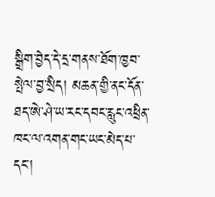སྒྲིག་བྱེད་དེ་དྲ་གནས་ཐོག་ཁྱབ་སྤེལ་བྱ་སྲིད། མཆན་གྱི་ནང་དོན་ཐད་ཨེ་ཤེ་ཡ་རང་དབང་རླུང་འཕྲིན་ཁང་ལ་འགན་གང་ཡང་མེད་པ་དང་།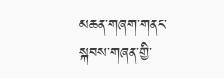མཆན་གཞག་གནང་སྐབས་གཞན་གྱི་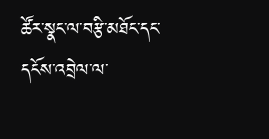ཚོར་སྣང་ལ་བརྩི་མཐོང་དང་དངོས་འབྲེལ་ལ་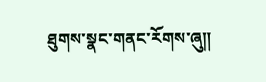ཐུགས་སྣང་གནང་རོགས་ཞུ༎